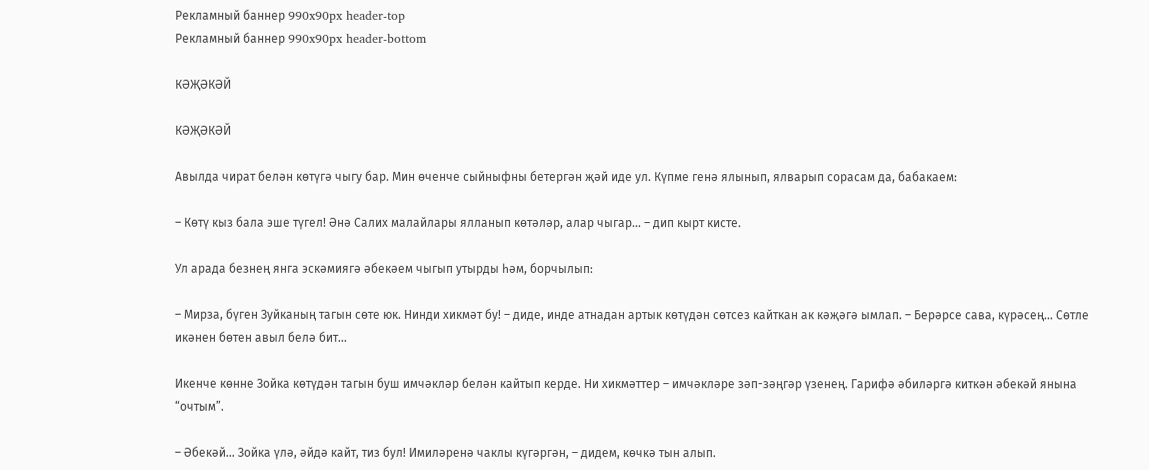Рекламный баннер 990x90px header-top
Рекламный баннер 990x90px header-bottom

КӘҖӘКӘЙ

КӘҖӘКӘЙ

Авылда чират белән көтүгә чыгу бар. Мин өченче сыйныфны бетергән җәй иде ул. Күпме генә ялынып, ялварып сорасам да, бабакаем:

– Көтү кыз бала эше түгел! Әнә Салих малайлары ялланып көтәләр, алар чыгар... – дип кырт кисте.

Ул арада безнең янга эскәмиягә әбекәем чыгып утырды һәм, борчылып:

– Мирза, бүген Зуйканың тагын сөте юк. Нинди хикмәт бу! – диде, инде атнадан артык көтүдән сөтсез кайткан ак кәҗәгә ымлап. – Берәрсе сава, күрәсең... Сөтле икәнен бөтен авыл белә бит...

Икенче көнне Зойка көтүдән тагын буш имчәкләр белән кайтып керде. Ни хикмәттер – имчәкләре зәп-зәңгәр үзенең. Гарифә әбиләргә киткән әбекәй янына “очтым”.

– Әбекәй... Зойка үлә, әйдә кайт, тиз бул! Имиләренә чаклы күгәргән, – дидем, көчкә тын алып.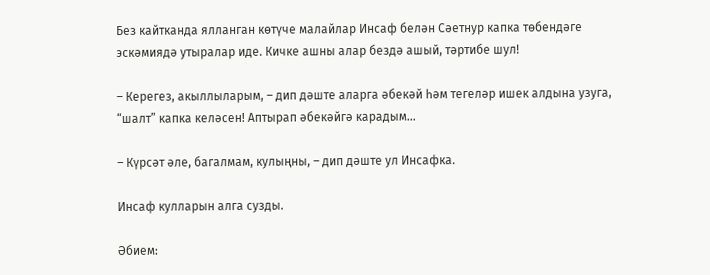Без кайтканда ялланган көтүче малайлар Инсаф белән Сәетнур капка төбендәге эскәмиядә утыралар иде. Кичке ашны алар бездә ашый, тәртибе шул!

– Керегез, акыллыларым, – дип дәште аларга әбекәй һәм тегеләр ишек алдына узуга, “шалт” капка келәсен! Аптырап әбекәйгә карадым...

– Күрсәт әле, багалмам, кулыңны, – дип дәште ул Инсафка.

Инсаф кулларын алга сузды.

Әбием: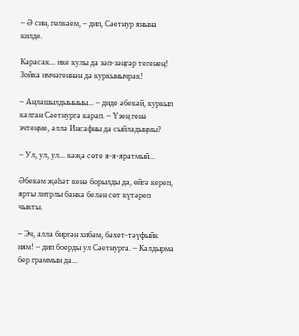– Ә син, гөлкәем, – дип, Сәетнур янына килде.

Карасак... ике кулы да зәп-зәңгәр тегенең! Зойка имчәгеннән дә куркынычрак!

– Аңлашылдыыыыы... – диде әбекәй, куркып калган Сәетнурга карап. – Үзең генә эчтеңме, әллә Инсафны да сыйладыңмы?

– Ул, ул, ул... кәҗә сөте я-я-яратмый...

Әбекәм җәһәт кенә борылды да, өйгә кереп, ярты литрлы банка белән сөт күтәреп чыкты.

– Эч, алла биргән хибәм, бәхет-тәүфыйк иям! – дип боерды ул Сәетнурга. – Калдырма бер граммын да...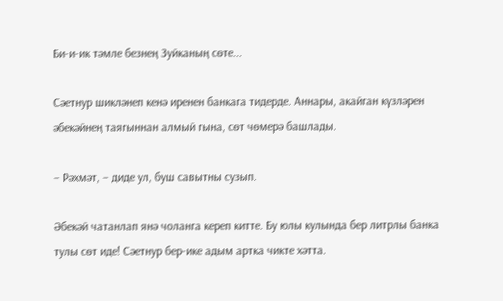Би-и-ик тәмле безнең Зуйканың сөте...

Сәетнур шикләнеп кенә иренен банкага тидерде. Аннары, акайган күзләрен әбекәйнең таягыннан алмый гына, сөт чөмерә башлады.

– Рәхмәт, – диде ул, буш савытны сузып.

Әбекәй чатанлап янә чоланга кереп китте. Бу юлы кулында бер литрлы банка тулы сөт иде! Сәетнур бер-ике адым артка чикте хәтта.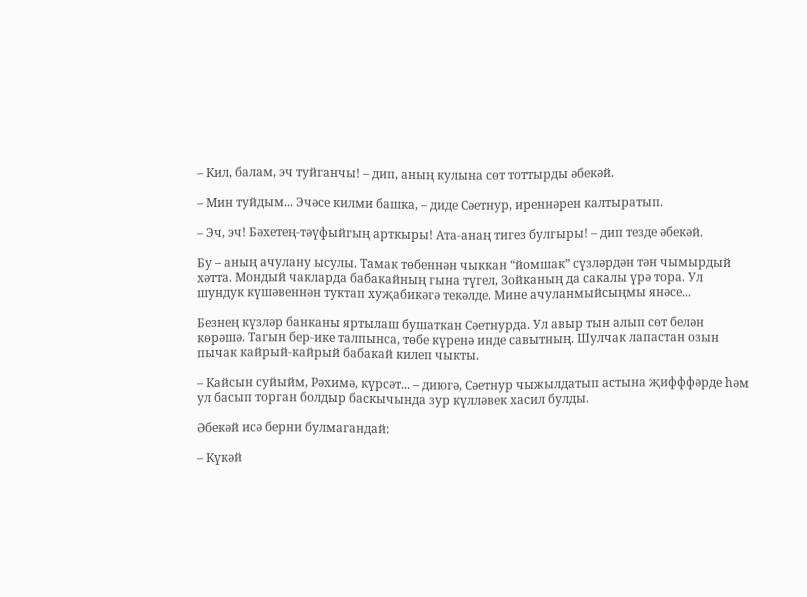– Кил, балам, эч туйганчы! – дип, аның кулына сөт тоттырды әбекәй.

– Мин туйдым... Эчәсе килми башка, – диде Сәетнур, иреннәрен калтыратып.

– Эч, эч! Бәхетең-тәүфыйгың арткыры! Ата-анаң тигез булгыры! – дип тезде әбекәй.

Бу – аның ачулану ысулы. Тамак төбеннән чыккан “йомшак” сүзләрдән тән чымырдый хәтта. Мондый чакларда бабакайның гына түгел, Зойканың да сакалы үрә тора. Ул шундук күшәвеннән туктап хуҗабикәгә текәлде. Мине ачуланмыйсыңмы янәсе...

Безнең күзләр банканы яртылаш бушаткан Сәетнурда. Ул авыр тын алып сөт белән көрәшә. Тагын бер-ике талпынса, төбе күренә инде савытның. Шулчак лапастан озын пычак кайрый-кайрый бабакай килеп чыкты.

– Кайсын суйыйм, Рәхимә, күрсәт... – диюгә, Сәетнур чыжылдатып астына җифффәрде һәм ул басып торган болдыр баскычында зур күлләвек хасил булды.

Әбекәй исә берни булмагандай:

– Күкәй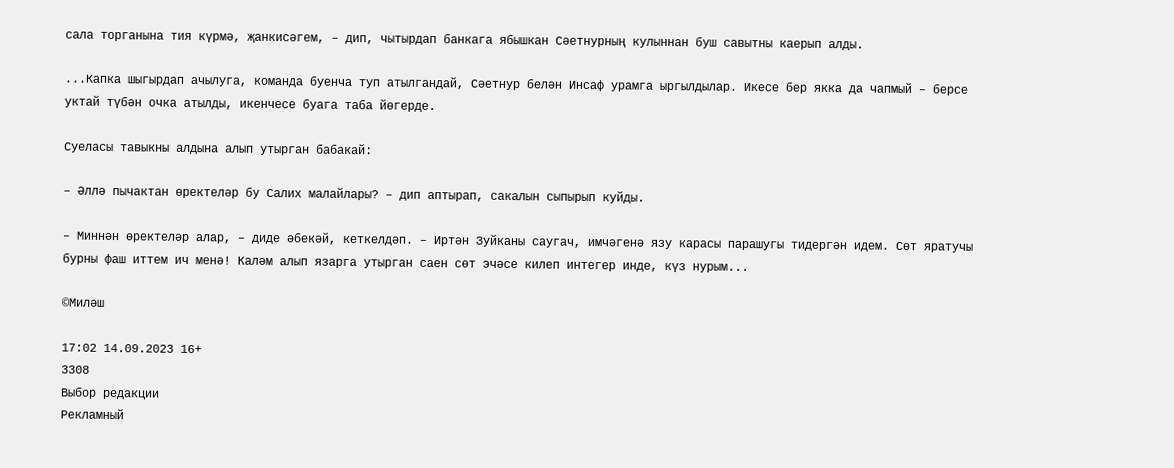сала торганына тия күрмә, җанкисәгем, – дип, чытырдап банкага ябышкан Сәетнурның кулыннан буш савытны каерып алды.

...Капка шыгырдап ачылуга, команда буенча туп атылгандай, Сәетнур белән Инсаф урамга ыргылдылар. Икесе бер якка да чапмый – берсе уктай түбән очка атылды, икенчесе буага таба йөгерде.

Суеласы тавыкны алдына алып утырган бабакай:

– Әллә пычактан өректеләр бу Салих малайлары? – дип аптырап, сакалын сыпырып куйды.

– Миннән өректеләр алар, – диде әбекәй, кеткелдәп. – Иртән Зуйканы саугач, имчәгенә язу карасы парашугы тидергән идем. Сөт яратучы бурны фаш иттем ич менә! Каләм алып язарга утырган саен сөт эчәсе килеп интегер инде, күз нурым...

©Миләш

17:02 14.09.2023 16+
3308
Выбор редакции
Рекламный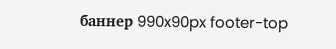баннер 990x90px footer-top